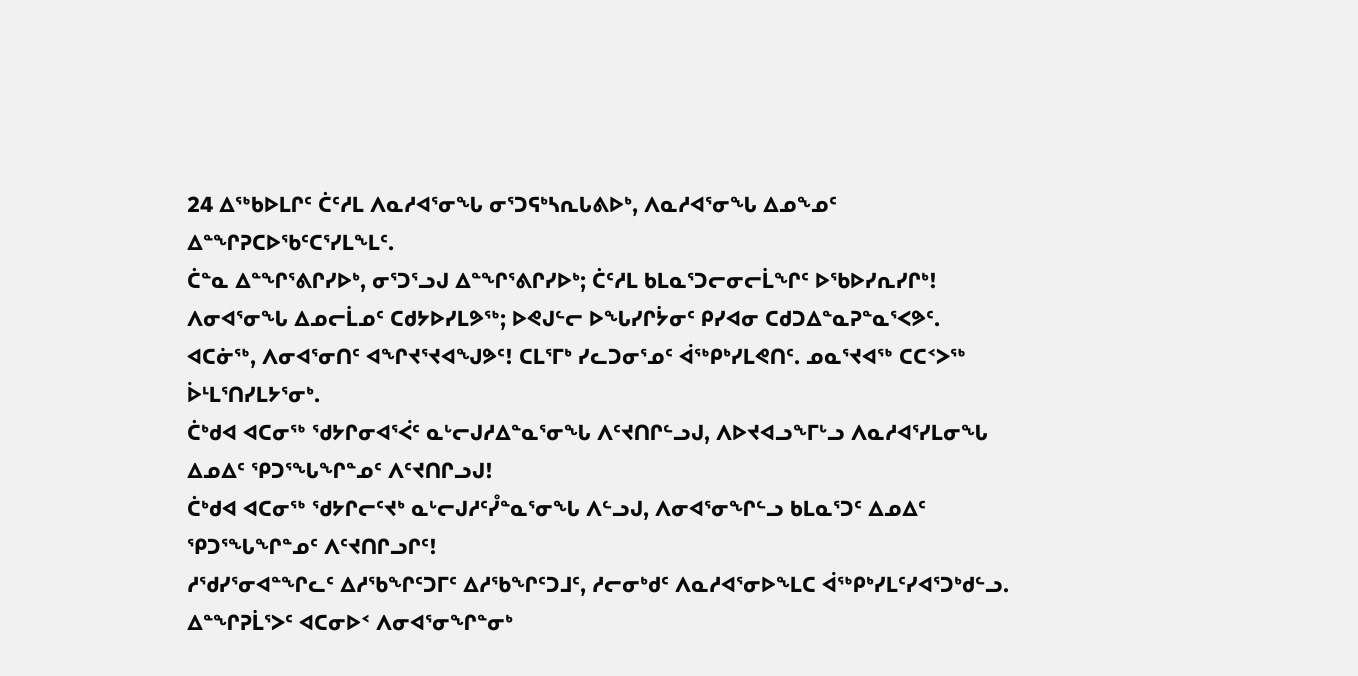24 ᐃᖅᑲᐅᒪᒋᑦ ᑖᑦᓱᒪ ᐱᓇᓱᐊᕐᓂᖓ ᓂᕐᑐᕋᒃᓴᕆᒐᕕᐅᒃ, ᐱᓇᓱᐊᕐᓂᖓ ᐃᓄᖕᓄᑦ ᐃᓐᖏᕈᑕᐅᖃᑦᑕᕐᓯᒪᖕᒪᑦ.
ᑖᓐᓇ ᐃᓐᖏᕐᕕᒋᓯᐅᒃ, ᓂᕐᑐᕐᓗᒍ ᐃᓐᖏᕐᕕᒋᓯᐅᒃ; ᑖᑦᓱᒪ ᑲᒪᓇᕐᑐᓕᓂᓕᒫᖏᑦ ᐅᖃᐅᓯᕆᓯᒋᒃ!
ᐱᓂᐊᕐᓂᖓ ᐃᓄᓕᒫᓄᑦ ᑕᑯᔭᐅᓯᒪᕗᖅ; ᐅᕙᒍᓪᓕ ᐅᖓᓯᒋᔮᓂᑦ ᑭᓯᐊᓂ ᑕᑯᑐᐃᓐᓇᕈᓐᓇᕐᐸᕗᑦ.
ᐊᑕᓃᖅ, ᐱᓂᐊᕐᓂᑎᑦ ᐊᖏᔪᕐᔪᐊᖑᕗᑦ! ᑕᒪᕐᒥᒃ ᓯᓚᑐᓂᕐᓄᑦ ᐋᖅᑭᒃᓯᒪᕙᑎᑦ. ᓄᓇᕐᔪᐊᖅ ᑕᑕᑉᐳᖅ ᐆᒻᒪᕐᑎᓯᒪᔭᕐᓂᒃ.
ᑖᒃᑯᐊ ᐊᑕᓂᖅ ᖁᔭᒋᓂᐊᕐᐹᑦ ᓇᒡᓕᒍᓱᐃᓐᓇᕐᓂᖓ ᐱᑦᔪᑎᒋᓪᓗᒍ, ᐱᐅᔪᐊᓗᖕᒥᒡᓗ ᐱᓇᓱᐊᕐᓯᒪᓂᖓ ᐃᓄᐃᑦ ᕿᑐᕐᖓᖏᓐᓄᑦ ᐱᑦᔪᑎᒋᓗᒍ!
ᑖᒃᑯᐊ ᐊᑕᓂᖅ ᖁᔭᒋᓕᑦᔪᒃ ᓇᒡᓕᒍᓱᑦᓮᓐᓇᕐᓂᖓ ᐱᓪᓗᒍ, ᐱᓂᐊᕐᓂᖏᓪᓗ ᑲᒪᓇᕐᑐᑦ ᐃᓄᐃᑦ ᕿᑐᕐᖓᖏᓐᓄᑦ ᐱᑦᔪᑎᒋᓗᒋᑦ!
ᓱᖁᓯᕐᓂᐊᓐᖏᓚᑦ ᐃᓱᖃᖏᑦᑐᒥᑦ ᐃᓱᖃᖏᑦᑐᒧᑦ, ᓱᓕᓂᒃᑯᑦ ᐱᓇᓱᐊᕐᓂᐅᖕᒪᑕ ᐋᖅᑭᒃᓯᒪᑦᓯᐊᕐᑐᒃᑯᓪᓗ.
ᐃᓐᖏᕈᒫᕐᐳᑦ ᐊᑕᓂᐅᑉ ᐱᓂᐊᕐᓂᖏᓐᓂᒃ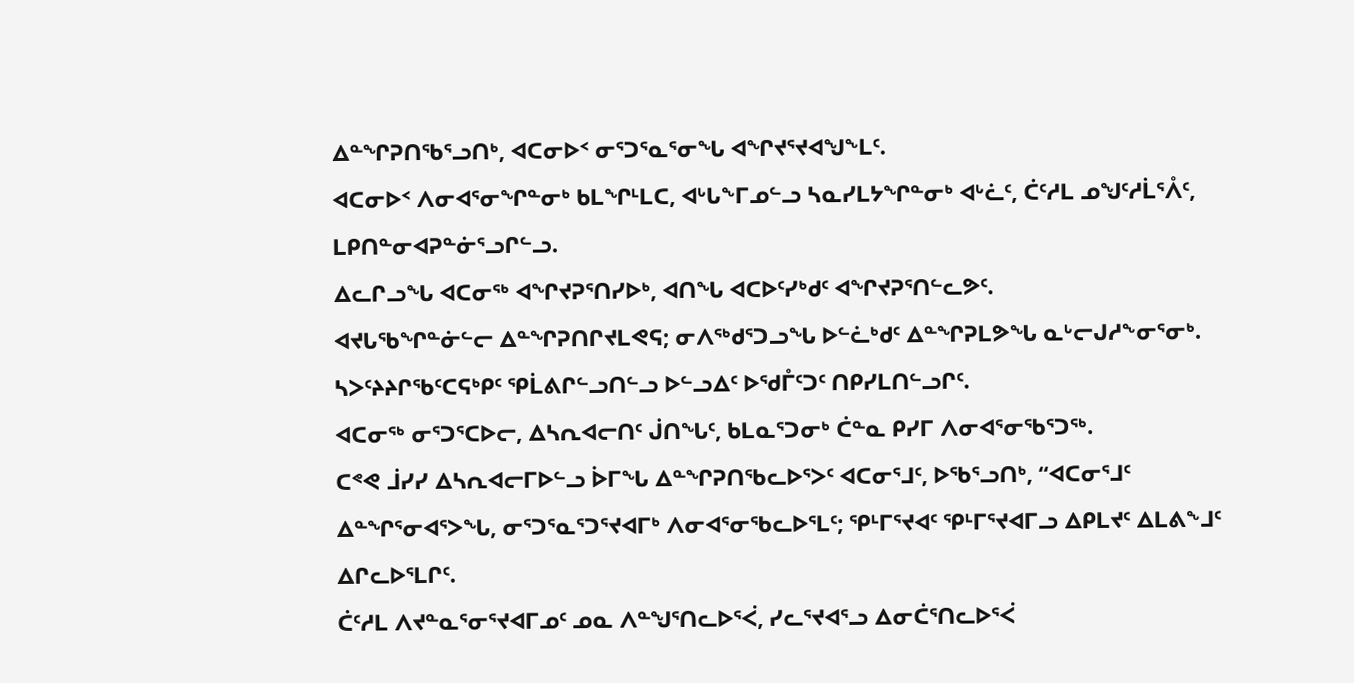ᐃᓐᖏᕈᑎᖃᕐᓗᑎᒃ, ᐊᑕᓂᐅᑉ ᓂᕐᑐᕐᓇᕐᓂᖓ ᐊᖏᔪᕐᔪᐊᖑᖕᒪᑦ.
ᐊᑕᓂᐅᑉ ᐱᓂᐊᕐᓂᖏᓐᓂᒃ ᑲᒪᖏᒻᒪᑕ, ᐊᒡᒐᖕᒥᓄᓪᓗ ᓴᓇᓯᒪᔭᖏᓐᓂᒃ ᐊᒡᓛᑦ, ᑖᑦᓱᒪ ᓄᖑᑦᓱᒫᕐᐰᑦ, ᒪᑭᑎᓐᓂᐊᕈᓐᓃᕐᓗᒋᓪᓗ.
ᐃᓚᒋᓗᖓ ᐊᑕᓂᖅ ᐊᖏᔪᕈᕐᑎᓯᐅᒃ, ᐊᑎᖓ ᐊᑕᐅᑦᓯᒃᑯᑦ ᐊᖏᔪᕈᕐᑎᓪᓚᕗᑦ.
ᐊᔪᒐᖃᖏᓐᓃᓪᓕ ᐃᓐᖏᕈᑎᒋᔪᒪᕙᕋ; ᓂᐱᖅᑯᕐᑐᓗᖓ ᐅᓪᓛᒃᑯᑦ ᐃᓐᖏᕈᒪᕗᖓ ᓇᒡᓕᒍᓱᖕᓂᕐᓂᒃ. ᓴᐳᑦᔨᔨᒋᖃᑦᑕᕋᒃᑭᑦ ᕿᒫᕕᒋᓪᓗᑎᓪᓗ ᐅᓪᓗᐃᑦ ᐅᖁᒤᑦᑐᑦ ᑎᑭᓯᒪᑎᓪᓗᒋᑦ.
ᐊᑕᓂᖅ ᓂᕐᑐᕐᑕᐅᓕ, ᐃᓴᕆᐊᓕᑎᑦ ᒎᑎᖓᑦ, ᑲᒪᓇᕐᑐᓂᒃ ᑖᓐᓇ ᑭᓯᒥ ᐱᓂᐊᕐᓂᖃᕐᑐᖅ.
ᑕᕝᕙ ᒨᓯᓯ ᐃᓴᕆᐊᓕᒥᐅᓪᓗ ᐆᒥᖓ ᐃᓐᖏᕈᑎᖃᓚᐅᕐᐳᑦ ᐊᑕᓂᕐᒧᑦ, ᐅᖃᕐᓗᑎᒃ, “ᐊᑕᓂᕐᒧᑦ ᐃᓐᖏᕐᓂᐊᕐᐳᖓ, ᓂᕐᑐᕐᓇᕐᑐᕐᔪᐊᒥᒃ ᐱᓂᐊᕐᓂᖃᓚᐅᕐᒪᑦ; ᕿᒻᒥᕐᔪᐊᑦ ᕿᒻᒥᕐᔪᐊᒥᓗ ᐃᑭᒪᔪᑦ ᐃᒪᕕᖕᒧᑦ ᐃᒋᓚᐅᕐᒪᒋᑦ.
ᑖᑦᓱᒪ ᐱᔪᓐᓇᕐᓂᕐᔪᐊᒥᓄᑦ ᓄᓇ ᐱᓐᖑᕐᑎᓚᐅᕐᐹ, ᓯᓚᕐᔪᐊᕐᓗ ᐃᓂᑖᕐᑎᓚᐅᕐᐹ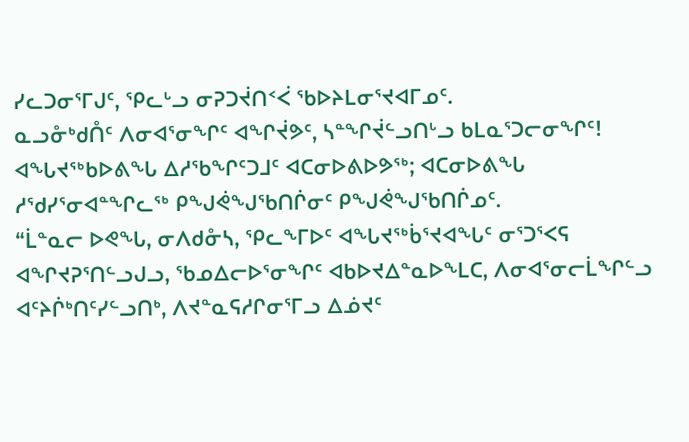ᓯᓚᑐᓂᕐᒥᒍᑦ, ᕿᓚᒡᓗ ᓂᕈᑐᔫᑎᑉᐹ ᖃᐅᔨᒪᓂᕐᔪᐊᒥᓄᑦ.
ᓇᓗᓁᒃᑯᑍᑦ ᐱᓂᐊᕐᓂᖏᑦ ᐊᖏᔫᕗᑦ, ᓴᓐᖏᔫᓪᓗᑎᒡᓗ ᑲᒪᓇᕐᑐᓕᓂᖏᑦ! ᐊᖓᔪᖅᑲᐅᕕᖓ ᐃᓱᖃᖏᑦᑐᒧᑦ ᐊᑕᓂᐅᕕᐅᕗᖅ; ᐊᑕᓂᐅᕕᖓ ᓱᖁᓯᕐᓂᐊᓐᖏᓚᖅ ᑭᖑᕚᖑᖃᑎᒌᓂᑦ ᑭᖑᕚᖑᖃᑎᒌᓄᑦ.
“ᒫᓐᓇᓕ ᐅᕙᖓ, ᓂᐱᑯᓁᓴ, ᕿᓚᖕᒥᐅᑦ ᐊᖓᔪᖅᑳᕐᔪᐊᖓᑦ ᓂᕐᑐᕐᐸᕋ ᐊᖏᔪᕈᕐᑎᓪᓗᒍᓗ, ᖃᓄᐃᓕᐅᕐᓂᖏᑦ ᐊᑲᐅᔪᐃᓐᓇᐅᖕᒪᑕ, ᐱᓂᐊᕐᓂᓕᒫᖏᓪᓗ ᐊᑦᔨᒌᒃᑎᑦᓯᓪᓗᑎᒃ, ᐱᔪᓐᓇᕋᓱᒋᓂᕐᒥᓗ ᐃᓅᔪᑦ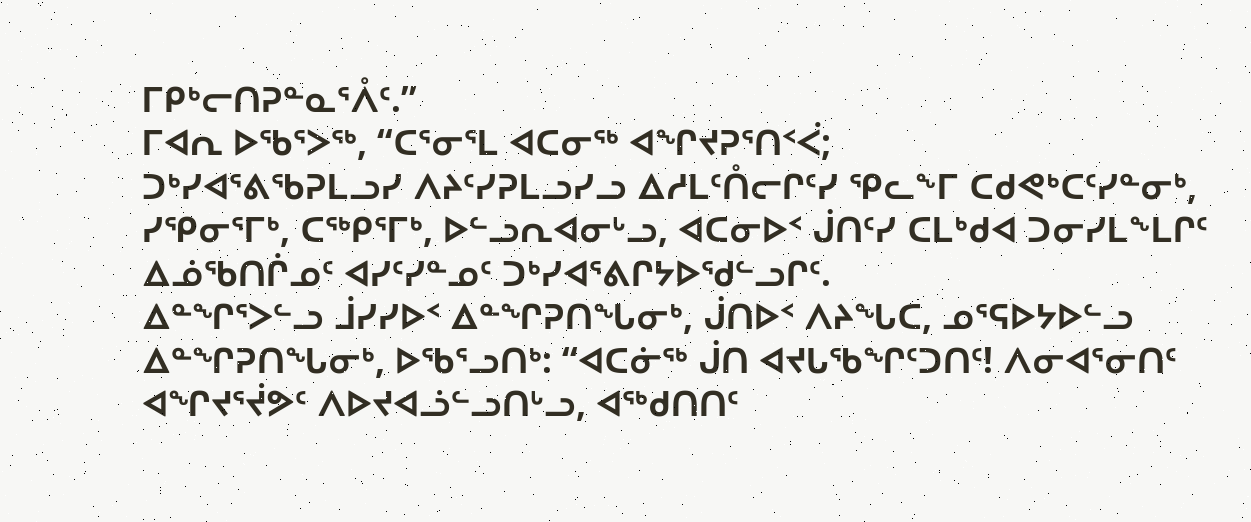ᒥᑭᒃᓕᑎᕈᓐᓇᕐᐰᑦ.”
ᒥᐊᕆ ᐅᖃᕐᐳᖅ, “ᑕᕐᓂᕐᒪ ᐊᑕᓂᖅ ᐊᖏᔪᕈᕐᑎᑉᐹ;
ᑐᒃᓯᐊᕐᕕᖃᕈᒪᓗᓯ ᐱᔨᑦᓯᕈᒪᓗᓯᓗ ᐃᓱᒪᑦᑍᓕᒋᑦᓯ ᕿᓚᖕᒥ ᑕᑯᕙᒃᑕᑦᓯᓐᓂᒃ, ᓯᕿᓂᕐᒥᒃ, ᑕᖅᑭᕐᒥᒃ, ᐅᓪᓗᕆᐊᓂᒡᓗ, ᐊᑕᓂᐅᑉ ᒎᑎᑦᓯ ᑕᒪᒃᑯᐊ ᑐᓂᓯᒪᖕᒪᒋᑦ ᐃᓅᖃᑎᒌᓄᑦ ᐊᓯᑦᓯᓐᓄᑦ ᑐᒃᓯᐊᕐᕕᒋᔭᐅᖁᓪᓗᒋᑦ.
ᐃᓐᖏᕐᐳᓪᓗ ᒨᓯᓯᐅᑉ ᐃᓐᖏᕈᑎᖓᓂᒃ, ᒎᑎᐅᑉ ᐱᔨᖓᑕ, ᓄᕐᕋᐅᔭᐅᓪᓗ ᐃᓐᖏᕈᑎᖓᓂᒃ, ᐅᖃᕐᓗᑎᒃ: “ᐊᑕᓃᖅ ᒎᑎ ᐊᔪᒐᖃᖏᑦᑐᑎᑦ! ᐱᓂᐊᕐᓂᑎᑦ ᐊᖏᔪᕐᔫᕗᑦ ᐱᐅᔪᐊᓘᓪᓗᑎᒡᓗ, ᐊᖅᑯᑎᑎᑦ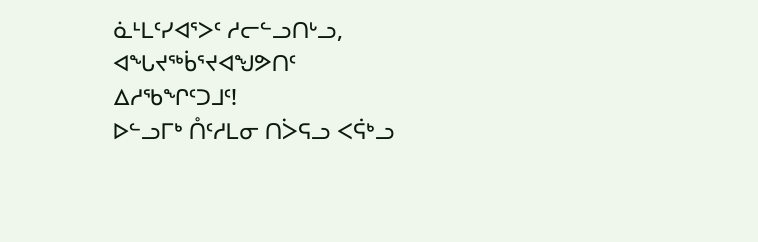ᓈᒻᒪᑦᓯᐊᕐᐳᑦ ᓱᓕᓪᓗᑎᒡᓗ, ᐊᖓᔪᖅᑳᕐᔪᐊᖑᕗᑎᑦ ᐃᓱᖃᖏᑦᑐᒧᑦ!
ᐅᓪᓗᒥᒃ ᑍᑦᓱᒪᓂ ᑎᐴᕋᓗ ᐸᕌᒃᓗ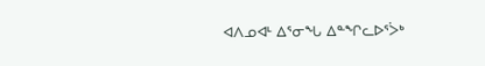ᐊᐱᓄᐊᒻ ᐃᕐᓂᖓ ᐃᓐᖏᓚᐅᕐᐴᒃ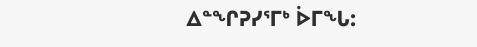ᐃᓐᖏᕈᓯᕐᒥᒃ ᐆᒥᖓ: